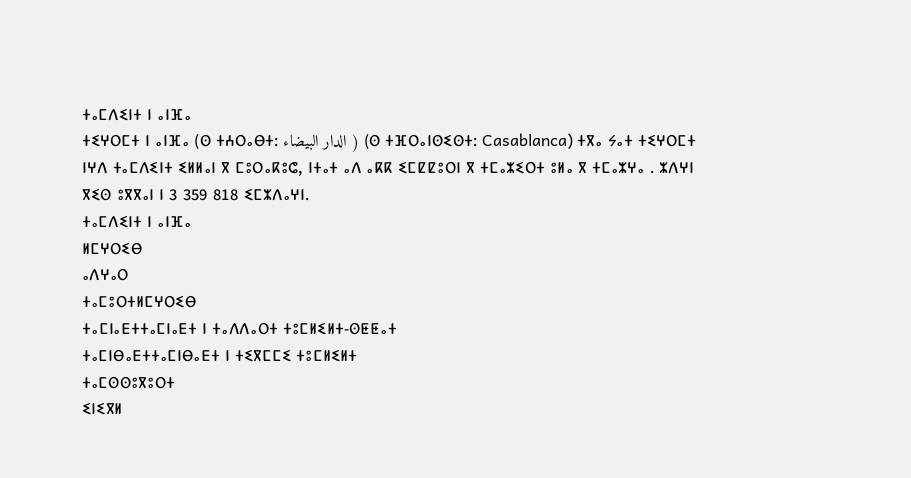ⵜⴰⵎⴷⵉⵏⵜ ⵏ ⴰⵏⴼⴰ
ⵜⵉⵖⵔⵎⵜ ⵏ ⴰⵏⴼⴰ (ⵙ ⵜⵄⵔⴰⴱⵜ: الدار البيضاء ) (ⵙ ⵜⴼⵔⴰⵏⵙⵉⵙⵜ: Casablanca) ⵜⴳⴰ ⵢⴰⵜ ⵜⵉⵖⵔⵎⵜ ⵏⵖⴷ ⵜⴰⵎⴷⵉⵏⵜ ⵉⵍⵍⴰⵏ ⴳ ⵎⵓⵔⴰⴽⵓⵛ, ⵏⵜⴰⵜ ⴰⴷ ⴰⴽⴽ ⵉⵎⵇⵇⵓⵔⵏ ⴳ ⵜⵎⴰⵣⵉⵔⵜ ⵓⵍⴰ ⴳ ⵜⵎⴰⵣⵖⴰ . ⵣⴷⵖⵏ ⴳⵉⵙ ⵓⴳⴳⴰⵏ ⵏ 3 359 818 ⵉⵎⵣⴷⴰⵖⵏ.
ⵜⴰⵎⴷⵉⵏⵜ ⵏ ⴰⵏⴼⴰ
ⵍⵎⵖⵔⵉⴱ
ⴰⴷⵖⴰⵔ
ⵜⴰⵎⵓⵔⵜⵍⵎⵖⵔⵉⴱ
ⵜⴰⵎⵏⴰⴹⵜⵜⴰⵎⵏⴰⴹⵜ ⵏ ⵜⴰⴷⴷⴰⵔⵜ ⵜⵓⵎⵍⵉⵍⵜ-ⵙⵟⵟⴰⵜ
ⵜⴰⵎⵏⴱⴰⴹⵜⵜⴰⵎⵏⴱⴰⴹⵜ ⵏ ⵜⵉⴳⵎⵎⵉ ⵜⵓⵎⵍⵉⵍⵜ
ⵜⴰⵎⵙⵙⵓⴳⵓⵔⵜ
ⵉⵏⵉⴳⵍ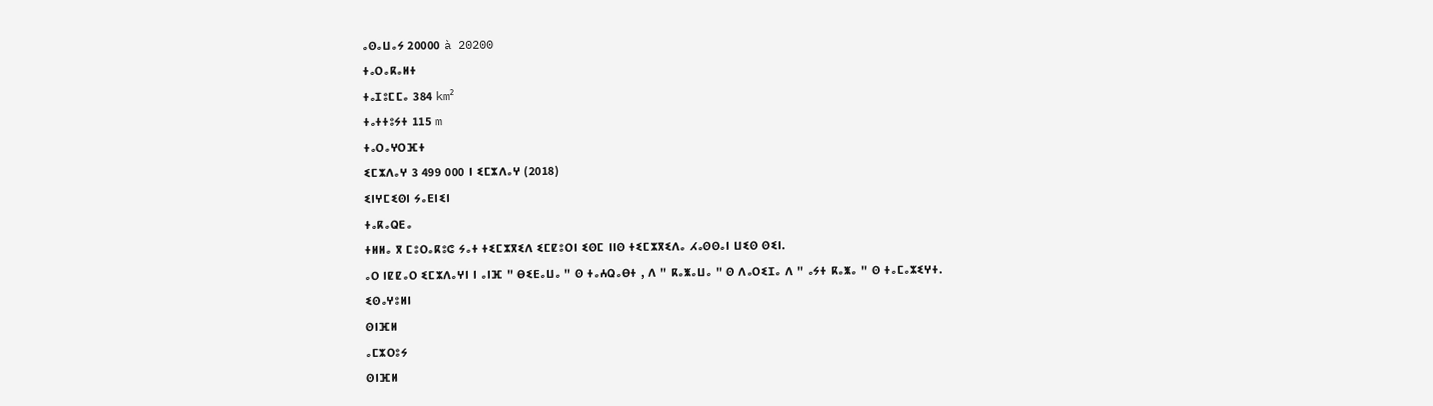ⴰⵙⴰⵡⴰⵢ 20000 à 20200
ⵜⴰⵔⴰⴽⴰⵍⵜ
ⵜⴰⵊⵓⵎⵎⴰ 384 km²
ⵜⴰⵜⵜⵓⵢⵜ 115 m
ⵜⴰⵔⴰⵖⵔⴼⵜ
ⵉⵎⵣⴷⴰⵖ 3 499 000 ⵏ ⵉⵎⵣⴷⴰⵖ (2018)
ⵉⵏⵖⵎⵉⵙⵏ ⵢⴰⴹⵏⵉⵏ
ⵜⴰⴽⴰⵕⴹⴰ
ⵜⵍⵍⴰ ⴳ ⵎⵓⵔⴰⴽⵓⵛ ⵢⴰⵜ ⵜⵉⵎⵣⴳⵉⴷ ⵉⵎⵇⵓⵔⵏ ⵉⵙⵎ ⵏⵏⵙ ⵜⵉⵎⵣⴳⵉⴷⴰ ⵃⴰⵙⵙⴰⵏ ⵡⵉⵙ ⵙⵉⵏ.
ⴰⵔ ⵏⵇⵇⴰⵔ ⵉⵎⵣⴷⴰⵖⵏ ⵏ ⴰⵏⴼ " ⴱⵉⴹⴰⵡⴰ " ⵙ ⵜⴰⵄⵕⴰⴱⵜ , ⴷ " ⴽⴰⵥⴰⵡⴰ " ⵙ ⴷⴰⵔⵉⵊⴰ ⴷ " ⴰⵢⵜ ⴽⴰⵥⴰ " ⵙ ⵜⴰⵎⴰⵣⵉⵖⵜ.
ⵉⵙⴰⵖⵓⵍⵏ
ⵙⵏⴼⵍ
ⴰⵎⵣⵔⵓⵢ
ⵙⵏⴼⵍ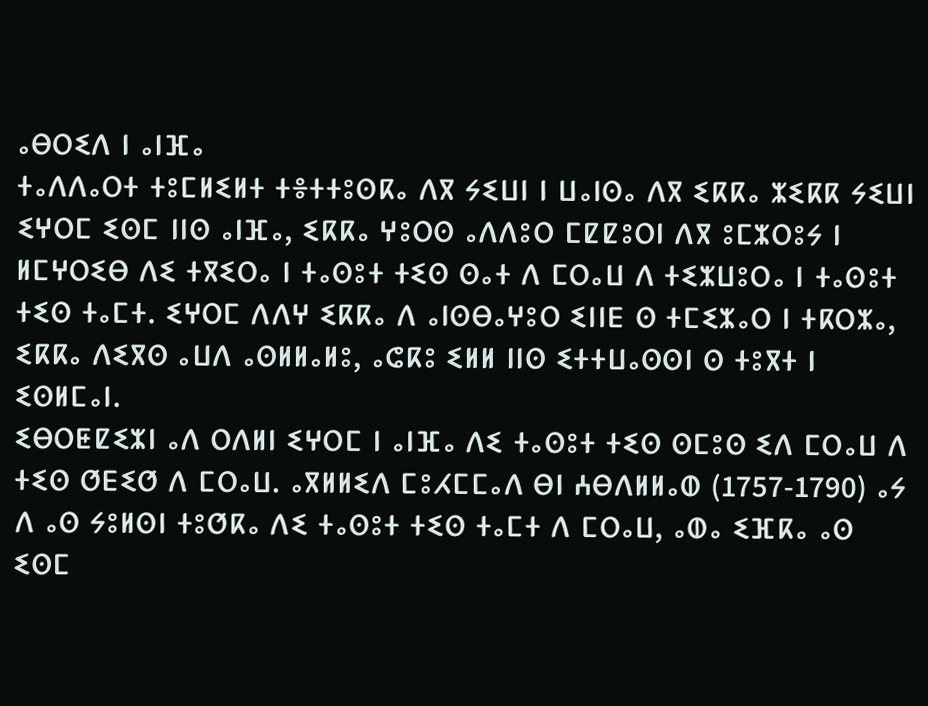ⴰⴱⵔⵉⴷ ⵏ ⴰⵏⴼⴰ
ⵜⴰⴷⴷⴰⵔⵜ ⵜⵓⵎⵍⵉⵍⵜ ⵜⴻⵜⵜⵓⵙⴽⴰ ⴷⴳ ⵢⵉⵡⵏ ⵏ ⵡⴰⵏⵙⴰ ⴷⴳ ⵉⴽⴽⴰ ⵣⵉⴽⴽ ⵢⵉⵡⵏ ⵉⵖⵔⵎ ⵉⵙⵎ ⵏⵏⵙ ⴰⵏⴼⴰ, ⵉⴽⴽⴰ ⵖⵓⵔⵙ ⴰⴷⴷⵓⵔ ⵎⵇⵇⵓⵔⵏ ⴷⴳ ⵓⵎⵣⵔⵓⵢ ⵏ ⵍⵎⵖⵔⵉⴱ ⴷⵉ ⵜⴳⵉⵔⴰ ⵏ ⵜⴰⵙⵓⵜ ⵜⵉⵙ ⵙⴰⵜ ⴷ ⵎⵔⴰⵡ ⴷ ⵜⵉⵣⵡⵓⵔⴰ ⵏ ⵜⴰⵙⵓⵜ ⵜⵉⵙ ⵜⴰⵎⵜ. ⵉⵖⵔⵎ ⴷⴷⵖ ⵉⴽⴽⴰ ⴷ ⴰⵏⵙⴱⴰⵖⵓⵔ ⵉⵏⵏⴹ ⵙ ⵜⵎⵉⵣⴰⵔ ⵏ ⵜⴽⵔⵣⴰ, ⵉⴽⴽⴰ ⴷⵉⴳⵙ ⴰⵡⴷ ⴰⵙⵍⵍⴰⵍⵓ, ⴰⵛⴽⵓ ⵉⵍⵍ ⵏⵏⵙ ⵉⵜⵜⵡⴰⵙⵙⵏ ⵙ ⵜⵓⴳⵜ ⵏ ⵉⵙⵍⵎⴰⵏ.
ⵉⴱⵔⵟⵇⵉⵣⵏ ⴰⴷ ⵔⴷⵍⵏ ⵉⵖⵔⵎ ⵏ ⴰⵏⴼⴰ ⴷⵉ ⵜⴰⵙⵓⵜ ⵜⵉⵙ ⵙⵎⵓⵙ ⵉⴷ ⵎⵔⴰⵡ ⴷ ⵜⵉⵙ ⵚⴹⵉⵚ ⴷ ⵎⵔⴰⵡ. ⴰⴳⵍⵍⵉⴷ ⵎⵓⵃⵎⵎⴰⴷ ⴱⵏ ⵄⴱⴷⵍⵍⴰⵀ (1757-1790) ⴰⵢ ⴷ ⴰⵙ ⵢⵓⵍⵙⵏ ⵜⵓⵚⴽⴰ ⴷⵉ ⵜⴰⵙⵓⵜ ⵜⵉⵙ ⵜⴰⵎⵜ ⴷ ⵎⵔⴰⵡ, ⴰⵀⴰ ⵉⴼⴽⴰ ⴰⵙ ⵉⵙⵎ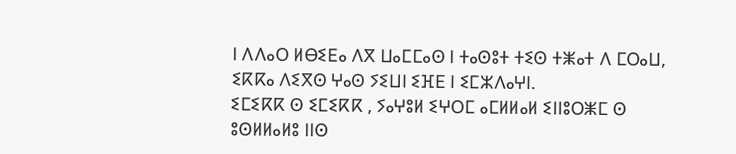ⵏ ⴷⴷⴰⵔ ⵍⴱⵉⴹⴰ ⴷⴳ ⵡⴰⵎⵎⴰⵙ ⵏ ⵜⴰⵙⵓⵜ ⵜⵉⵙ ⵜⵥⴰⵜ ⴷ ⵎⵔⴰⵡ, ⵉⴽⴽⴰ ⴷⵉⴳⵙ ⵖⴰⵙ ⵢⵉⵡⵏ ⵉⴼⴹ ⵏ ⵉⵎⵣⴷⴰⵖⵏ.
ⵉⵎⵉⴽⴽ ⵙ ⵉⵎⵉⴽⴽ , ⵢⴰⵖⵓⵍ ⵉⵖⵔⵎ ⴰⵎⵍⵍⴰⵍ ⵉⵏⵏⵓⵔⵥⵎ ⵙ ⵓⵙⵍⵍⴰⵍⵓ ⵏⵏⵙ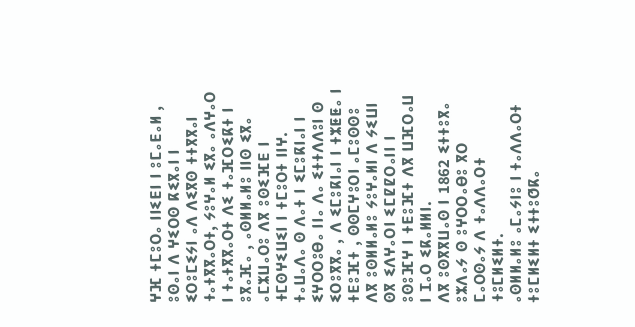ⵖⴼ ⵜⵎⵓⵔⴰ ⵏⵏⵉⴹⵏ ⵏ ⵓⵎⴰⴹⴰⵍ , ⵓⵙⴰⵏ ⴷ ⵖⵉⵔⵙ ⴽⵉⴳⴰⵏ ⵏ ⵉⵔⵓⵎⵉⵢⵏ ⴰⴷ ⴷⵉⴳⵙ ⵜⵜⴳⴳⴰⵏ ⵜⴰⵜⴳⴳⴰⵔⵜ, ⵢⵓⵖⴰⵍ ⵉⴳⴰ ⴰⴷⵖⴰⵔ ⵏ ⵜⴰⵜⴳⴳⴰⵔⵜ ⴷⵉ ⵜⴰⴼⵔⵉⴽⵜ ⵏ ⵓⴳⴰⴼⴰ , ⴰⵙⵍⵍⴰⵍⵓ ⵏⵏⵙ ⵉⴳⴰ ⴰⵎⵣⵡⴰⵔⵓ ⴷⴳ ⵓⵙⵉⴼⴹ ⵏ ⵜⵎⵙⵖⵉⵡⵉⵏ ⵏ ⵜⵎⵓⵔⵜ ⵏⵏⵖ.
ⵜⴰⵡⴰⴷⴰ ⵙ ⴷⴰⵜ ⵏ ⵉⵎⵓⴽⵏⴰⵏ ⵏ ⵉⵖⵔⵔⵓⴱⴰ ⵏⵏⴰ ⴷⴰ ⵉⵜⵜⴷⴷⵓⵏ ⵙ ⵉⵔⵓⴳⴳⴰ , ⴷ ⵉⵎⵓⴽⵏⴰⵏ ⵏ ⵜⵣⵟⵟⴰ ⵏ ⵜⴹⵓⴼⵜ , ⵙⵙⵎⵖⵓⵔⵏ ⴰⵎⵓⵙⵙⵓ ⴷⴳ ⵓⵙⵍⵍⴰⵍⵓ ⵢⵓⵖⴰⵍⵏ ⴷ ⵢⵉⵡⵏ ⵙⴳ ⵉⴷⵖⴰⵔⵏ ⵉⵎⵇⵇⵔⴰⵏⵏ ⵏ ⵓⵙⵓⴼⵖ ⵏ ⵜⴹⵓⴼⵜ ⴷⴳ ⵡⴼⵔⴰⵡ ⵏ ⵊⴰⵔ ⵉⴽⴰⵍⵍⵏ.
ⴷⴳ ⵓⵙⴳⴳⵡⴰⵙ ⵏ 1862 ⵉⵜⵜⵓⴳⴰ ⵓⵣⴷⴰⵢ ⵙ ⵓⵖⵔⵔⴰⴱⵓ ⴳⵔ ⵎⴰⵔⵙⴰⵢ ⴷ ⵜⴰⴷⴷⴰⵔⵜ ⵜⵓⵎⵍⵉⵍⵜ.
ⴰⵙⵍⵍⴰⵍⵓ ⴰⵎⴰⵢⵏⵓ ⵏ ⵜⴰⴷⴷⴰⵔⵜ ⵜⵓⵎⵍⵉⵍⵜ ⵉⵜⵜⵓⵚⴽⴰ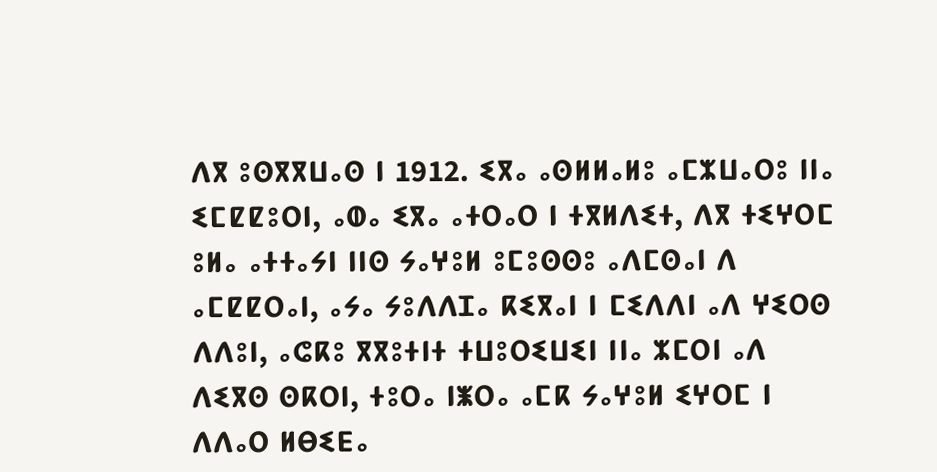ⴷⴳ ⵓⵙⴳⴳⵡⴰⵙ ⵏ 1912. ⵉⴳⴰ ⴰⵙⵍⵍⴰⵍⵓ ⴰⵎⵣⵡⴰⵔⵓ ⵏⵏⴰ ⵉⵎⵇⵇⵓⵔⵏ, ⴰⵀⴰ ⵉⴳⴰ ⴰⵜⵔⴰⵔ ⵏ ⵜⴳⵍⴷⵉⵜ, ⴷⴳ ⵜⵉⵖⵔⵎ ⵓⵍⴰ ⴰⵜⵜⴰⵢⵏ ⵏⵏⵙ ⵢⴰⵖⵓⵍ ⵓⵎⵓⵙⵙⵓ ⴰⴷⵎⵙⴰⵏ ⴷ ⴰⵎⵇⵇⵔⴰⵏ, ⴰⵢⴰ ⵢⵓⴷⴷⵊⴰ ⴽⵉⴳⴰⵏ ⵏ ⵎⵉⴷⴷⵏ ⴰⴷ ⵖⵉⵔⵙ ⴷⴷⵓⵏ, ⴰⵛⴽⵓ ⴳⴳⵓⵜⵏⵜ ⵜⵡⵓⵔⵉⵡⵉⵏ ⵏⵏⴰ ⵣⵎⵔⵏ ⴰⴷ ⴷⵉⴳⵙ ⵙⴽⵔⵏ, ⵜⵓⵔⴰ ⵏⵥⵔⴰ ⴰⵎⴽ ⵢⴰⵖⵓⵍ ⵉⵖⵔⵎ ⵏ ⴷⴷⴰⵔ ⵍⴱⵉⴹⴰ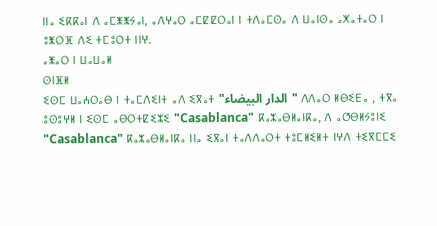ⵏⵏⴰ ⵉⴽⴽⴰⵏ ⴷ ⴰⵎⵥⵥⵢⴰⵏ, ⴰⴷⵖⴰⵔ ⴰⵎⵇⵇⵔⴰⵏ ⵏ ⵜⴷⴰⵎⵙⴰ ⴷ ⵡⴰⵏⵙⴰ ⴰⵅⴰⵜⴰⵔ ⵏ ⵓⵥⵔⴼ ⴷⵉ ⵜⵎⵓⵔⵜ ⵏⵏⵖ.
ⴰⵥⴰⵔ ⵏ ⵡⴰⵡⴰⵍ
ⵙⵏⴼⵍ
ⵉⵙⵎ ⵡⴰⵄⵔⴰⴱ ⵏ ⵜⴰⵎⴷⵉⵏⵜ ⴰⴷ ⵉⴳⴰⵜ "الدار البيضاء" ⴷⴷⴰⵔ ⵍⴱⵉⴹⴰ , ⵜⴳⴰ ⵓⵙⵓⵖⵍ ⵏ ⵉⵙⵎ ⴰⴱⵔⵜⵇⵉⵣⵉ "Casablanca" ⴽⴰⵣⴰⴱⵍⴰⵏⴽⴰ, ⴷ ⴰⵚⴱⵍⵢⵓⵏⵉ "Casablanca" ⴽⴰⵣⴰⴱⵍⴰⵏⴽⴰ ⵏⵏⴰ ⵉⴳⴰⵏ ⵜⴰⴷⴷⴰⵔⵜ ⵜⵓⵎⵍⵉⵍⵜ ⵏⵖⴷ ⵜⵉⴳⵎⵎⵉ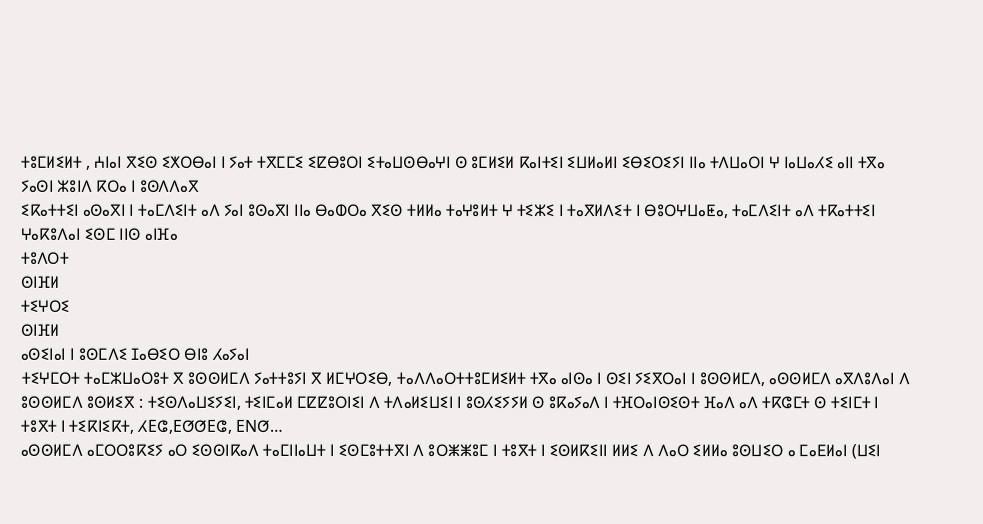ⵜⵓⵎⵍⵉⵍⵜ , ⵄⵏⴰⵏ ⴳⵉⵙ ⵉⵅⵔⴱⴰⵏ ⵏ ⵢⴰⵜ ⵜⴳⵎⵎⵉ ⵉⵇⴱⵓⵔⵏ ⵉⵜⴰⵡⵙⴱⴰⵖⵏ ⵙ ⵓⵎⵍⵉⵍ ⴽⴰⵏⵜⵉⵏ ⵉⵡⵍⴰⵍⵏ ⵉⴱⵉⵔⵉⵢⵏ ⵏⵏⴰ ⵜⴷⵡⴰⵔⵏ ⵖ ⵏⴰⵡⴰⵃⵉ ⴰⵏⵏ ⵜⴳⴰ ⵢⴰⵙⵏ ⵣⵓⵏⴷ ⴽⵔⴰ ⵏ ⵓⵙⴷⴷⴰⴳ
ⵉⴽⴰⵜⵜⵉⵏ ⴰⵙⴰⴳⵏ ⵏ ⵜⴰⵎⴷⵉⵏⵜ ⴰⴷ ⵢⴰⵏ ⵓⵙⴰⴳⵏ ⵏⵏⴰ ⴱⴰⵀⵔⴰ ⴳⵉⵙ ⵜⵍⵍⴰ ⵜⴰⵖⵓⵍⵜ ⵖ ⵜⵉⵣⵉ ⵏ ⵜⴰⴳⵍⴷⵉⵜ ⵏ ⴱⵓⵔⵖⵡⴰⵟⴰ, ⵜⴰⵎⴷⵉⵏⵜ ⴰⴷ ⵜⴽⴰⵜⵜⵉⵏ ⵖⴰⴽⵓⴷⴰⵏ ⵉⵙⵎ ⵏⵏⵙ ⴰⵏⴼⴰ
ⵜⵓⴷⵔⵜ
ⵙⵏⴼⵍ
ⵜⵉⵖⵔⵉ
ⵙⵏⴼⵍ
ⴰⵙⵉⵏⴰⵏ ⵏ ⵓⵙⵎⴷⵉ ⵊⴰⴱⵉⵔ ⴱⵏⵓ ⵃⴰⵢⴰⵏ
ⵜⵉⵖⵎⵔⵜ ⵜⴰⵎⵣⵡⴰⵔⵓⵜ ⴳ ⵓⵙⵙⵍⵎⴷ ⵢⴰⵜⵜⵓⵢⵏ ⴳ ⵍⵎⵖⵔⵉⴱ, ⵜⴰⴷⴷⴰⵔⵜⵜⵓⵎⵍⵉⵍⵜ ⵜⴳⴰ ⴰⵏⵙⴰ ⵏ ⵙⵉⵏ ⵢⵉⴳⵔⴰⵏ ⵏ ⵓⵙⵙⵍⵎⴷ, ⴰⵙⵙⵍⵎⴷ ⴰⴳⴷⵓⴷⴰⵏ ⴷ ⵓⵙⵙⵍⵎⴷ ⵓⵙⵍⵉⴳ : ⵜⵉⵙⴷⴰⵡⵉⵢⵉⵏ, ⵜⵉⵏⵎⴰⵍ ⵎⵇⵇⵓⵔⵏⵉⵏ ⴷ ⵜⴷⴰⵍⵉⵡⵉⵏ ⵏ ⵓⵙⵃⵉⵢⵢⵍ ⵙ ⵓⴽⴰⵢⴰⴷ ⵏ ⵜⴼⵔⴰⵏⵙⵉⵙⵜ ⴼⴰⴷ ⴰⴷ ⵜⴽⵛⵎⵜ ⵙ ⵜⵉⵏⵎⵜ ⵏ ⵜⵓⴳⵜ ⵏ ⵜⵉⴽⵏⵉⴽⵜ, ⵃEⵛ,EⵚⵚEⵛ, ENⵚ…
ⴰⵙⵙⵍⵎⴷ ⴰⵎⵔⵔⵓⴽⵉⵢ ⴰⵔ ⵉⵙⵙⵏⴽⴰⴷ ⵜⴰⵎⵏⵏⴰⵡⵜ ⵏ ⵉⵙⵎⵓⵜⵜⴳⵏ ⴷ ⵓⵔⵥⵥⵓⵎ ⵏ ⵜⵓⴳⵜ ⵏ ⵉⵙⵍⴽⵉⵏⵏ ⵍⵍⵉ ⴷ ⴷⴰⵔ ⵉⵍⵍⴰ ⵓⵙⵡⵉⵔ ⴰ ⵎⴰⴹⵍⴰⵏ (ⵡⵉⵏ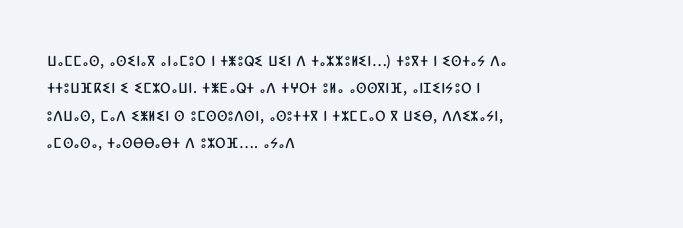ⵡⴰⵎⵎⴰⵙ, ⴰⵙⵉⵏⴰⴳ ⴰⵏⴰⵎⵓⵔ ⵏ ⵜⵥⵓⵕⵉ ⵡⵉⵏ ⴷ ⵜⴰⵣⵣⵓⵍⵉⵏ…) ⵜⵓⴳⵜ ⵏ ⵉⵙⵜⴰⵢ ⴷⴰ ⵜⵜⵓⵡⴼⴽⵉⵏ ⵉ ⵉⵎⵣⵔⴰⵡⵏ. ⵜⵥⴹⴰⵕⵜ ⴰⴷ ⵜⵖⵔⵜ ⵓⵍⴰ ⴰⵙⵙⴳⵏⴼ, ⴰⵏⵊⵉⵏⵢⵓⵔ ⵏ ⵓⴷⵡⴰⵙ, ⵎⴰⴷ ⵉⵥⵍⵉⵏ ⵙ ⵓⵎⵙⵙⵓⴷⵙⵏ, ⴰⵙⵓⵜⵜⴳ ⵏ ⵜⵣⵎⵎⴰⵔ ⴳ ⵡⵉⴱ, ⴷⴷⵉⵣⴰⵢⵏ, ⴰⵎⵙⴰⵙⴰ, ⵜⴰⵙⴱⴱⴰⴱⵜ ⴷ ⵓⵣⵔⴼ…. ⴰⵢⴰⴷ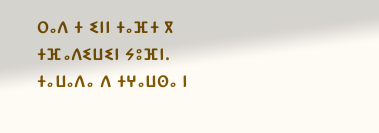ⵔⴰⴷ ⵜ ⵉⵏⵏ ⵜⴰⴼⵜ ⴳ ⵜⴼⴰⴷⵉⵡⵉⵏ ⵢⵓⴼⵏ.
ⵜⴰⵡⴰⴷⴰ ⴷ ⵜⵖⴰⵡⵙⴰ ⵏ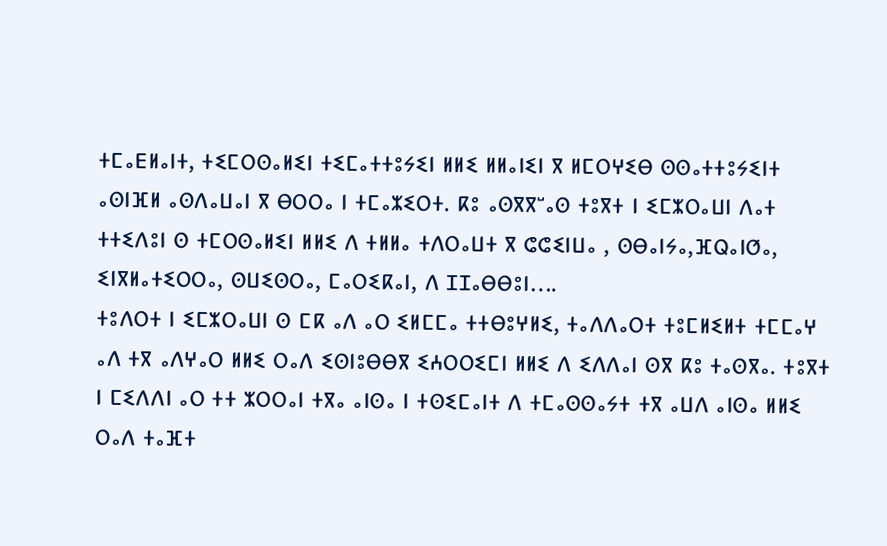ⵜⵎⴰⴹⵍⴰⵏⵜ, ⵜⵉⵎⵔⵙⴰⵍⵉⵏ ⵜⵉⵎⴰⵜⵜⵓⵢⵉⵏ ⵍⵍⵉ ⵍⵍⴰⵏⵉⵏ ⴳ ⵍⵎⵔⵖⵉⴱ ⵙⵙⴰⵜⵜⵓⵢⵉⵏⵜ ⴰⵙⵏⴼⵍ ⴰⵙⴷⴰⵡⴰⵏ ⴳ ⴱⵔⵔⴰ ⵏ ⵜⵎⴰⵣⵉⵔⵜ. ⴽⵓ ⴰⵙⴳⴳⵯⴰⵙ ⵜⵓⴳⵜ ⵏ ⵉⵎⵣⵔⴰⵡⵏ ⴷⴰⵜ ⵜⵜⵉⴷⵓⵏ ⵙ ⵜⵎⵔⵙⴰⵍⵉⵏ ⵍⵍⵉ ⴷ ⵜⵍⵍⴰ ⵜⴷⵔⴰⵡⵜ ⴳ ⵛⵛⵉⵏⵡⴰ , ⵙⴱⴰⵏⵢⴰ,ⴼⵕⴰⵏⵚⴰ, ⵉⵏⴳⵍⴰⵜⵉⵔⵔⴰ, ⵙⵡⵉⵙⵔⴰ, ⵎⴰⵔⵉⴽⴰⵏ, ⴷ ⵊⵊⴰⴱⴱⵓⵏ….
ⵜⵓⴷⵔⵜ ⵏ ⵉⵎⵣⵔⴰⵡⵏ ⵙ ⵎⴽ ⴰⴷ ⴰⵔ ⵉⵍⵎⵎⴰ ⵜⵜⴱⵓⵖⵍⵉ, ⵜⴰⴷⴷⴰⵔⵜ ⵜⵓⵎⵍⵉⵍⵜ ⵜⵎⵎⴰⵖ ⴰⴷ ⵜⴳ ⴰⴷⵖⴰⵔ ⵍⵍⵉ ⵔⴰⴷ ⵉⵙⵏⵓⴱⴱⴳ ⵉⵄⵔⵔⵉⵎⵏ ⵍⵍⵉ ⴷ ⵉⴷⴷⴰⵏ ⵙⴳ ⴽⵓ ⵜⴰⵙⴳⴰ. ⵜⵓⴳⵜ ⵏ ⵎⵉⴷⴷⵏ ⴰⵔ ⵜⵜ ⵣⵔⵔⴰⵏ ⵜⴳⴰ ⴰⵏⵙⴰ ⵏ ⵜⵙⵉⵎⴰⵏⵜ ⴷ ⵜⵎⴰⵙⵙⴰⵢⵜ ⵜⴳ ⴰⵡⴷ ⴰⵏⵙⴰ ⵍⵍⵉ ⵔⴰⴷ ⵜⴰⴼⵜ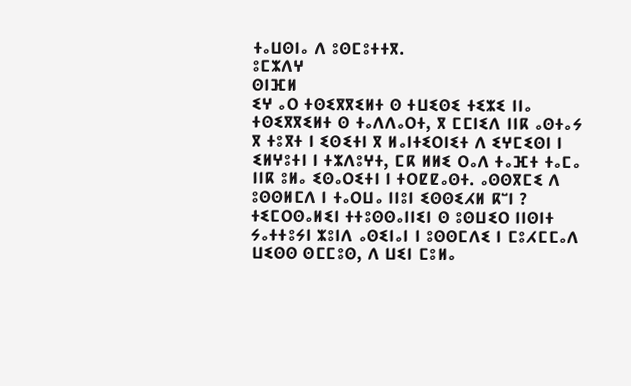ⵜⴰⵡⵙⵏⴰ ⴷ ⵓⵙⵎⵓⵜⵜⴳ.
ⵓⵎⵣⴷⵖ
ⵙⵏⴼⵍ
ⵉⵖ ⴰⵔ ⵜⵙⵉⴳⴳⵉⵍⵜ ⵙ ⵜⵡⵉⵙⵉ ⵜⵉⵣⵉ ⵏⵏⴰ ⵜⵙⵉⴳⴳⵉⵍⵜ ⵙ ⵜⴰⴷⴷⴰⵔⵜ, ⴳ ⵎⵎⵏⵉⴷ ⵏⵏⴽ ⴰⵙⵜⴰⵢ ⴳ ⵜⵓⴳⵜ ⵏ ⵉⵙⵉⵜⵏ ⴳ ⵍⴰⵏⵜⵉⵔⵏⵉⵜ ⴷ ⵉⵖⵎⵉⵙⵏ ⵏ ⵉⵍⵖⵓⵜⵏ ⵏ ⵜⵣⴷⵓⵖⵜ, ⵎⴽ ⵍⵍⵉ ⵔⴰⴷ ⵜⴰⴼⵜ ⵜⴰⵎⴰ ⵏⵏⴽ ⵓⵍⴰ ⵉⵙⴰⵔⵉⵜⵏ ⵏ ⵜⵔⵇⵇⴰⵙⵜ. ⴰⵙⵙⴳⵎⵉ ⴷ ⵓⵙⵙⵍⵎⴷ ⵏ ⵜⴰⵔⵡⴰ ⵏⵏⵓⵏ ⵉⵙⵙⵉⵃⵍ ⴽⵯⵏ ? ⵜⵉⵎⵔⵙⴰⵍⵉⵏ ⵜⵜⵓⵙⵙⴰⵏⵏⵉⵏ ⵙ ⵓⵙⵡⵉⵔ ⵏⵏⵙⵏⵜ ⵢⴰⵜⵜⵓⵢⵏ ⵣⵓⵏⴷ ⴰⵙⵉⵏⴰⵏ ⵏ ⵓⵙⵙⵎⴷⵉ ⵏ ⵎⵓⵃⵎⵎⴰⴷ ⵡⵉⵙⵙ ⵙⵎⵎⵓⵙ, ⴷ ⵡⵉⵏ ⵎⵓⵍⴰ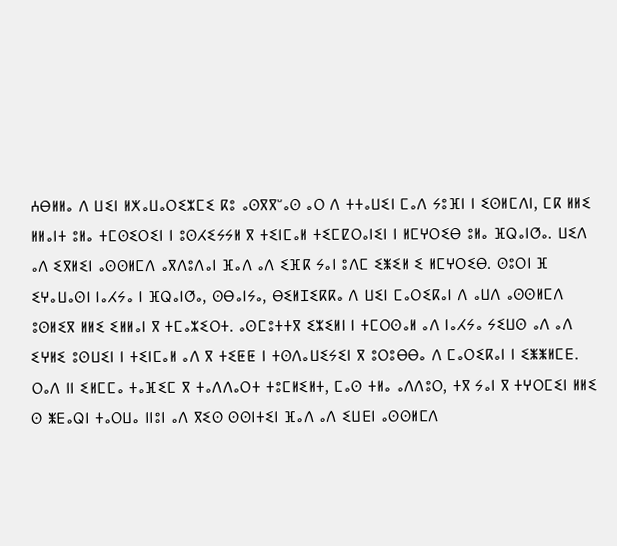ⵄⴱⵍⵍⴰ ⴷ ⵡⵉⵏ ⵍⵅⴰⵡⴰⵔⵉⵣⵎⵉ ⴽⵓ ⴰⵙⴳⴳⵯⴰⵙ ⴰⵔ ⴷ ⵜⵜⴰⵡⵉⵏ ⵎⴰⴷ ⵢⵓⴼⵏ ⵏ ⵉⵙⵍⵎⴷⵏ, ⵎⴽ ⵍⵍⵉ ⵍⵍⴰⵏⵜ ⵓⵍⴰ ⵜⵎⵙⵉⵔⵉⵏ ⵏ ⵓⵙⵃⵉⵢⵢⵍ ⴳ ⵜⵉⵏⵎⴰⵍ ⵜⵉⵎⵇⵔⴰⵏⵉⵏ ⵏ ⵍⵎⵖⵔⵉⴱ ⵓⵍⴰ ⴼⵕⴰⵏⵚⴰ. ⵡⵉⴷ ⴰⴷ ⵉⴳⵍⵉⵏ ⴰⵙⵙⵍⵎⴷ ⴰⴳⴷⵓⴷⴰⵏ ⴼⴰⴷ ⴰⴷ ⵉⴼⴽ ⵢⴰⵏ ⵓⴷⵎ ⵉⵥⵉⵍ ⵉ ⵍⵎⵖⵔⵉⴱ. ⵙⵓⵔⵏ ⴼ ⵉⵖⴰⵡⴰⵙⵏ ⵏⴰⵃⵢⴰ ⵏ ⴼⵕⴰⵏⵚⴰ, ⵙⴱⴰⵏⵢⴰ, ⴱⵉⵍⵊⵉⴽⴽⴰ ⴷ ⵡⵉⵏ ⵎⴰⵔⵉⴽⴰⵏ ⴷ ⴰⵡⴷ ⴰⵙⵙⵍⵎⴷ ⵓⵙⵍⵉⴳ ⵍⵍⵉ ⵉⵍⵍⴰⵏ ⴳ ⵜⵎⴰⵣⵉⵔⵜ. ⴰⵙⵎⵓⵜⵜⴳ ⵉⵣⵉⵍⵏ ⵏ ⵜⵎⵔⵙⴰⵍ ⴰⴷ ⵏⴰⵃⵢⴰ ⵢⵉⵡⵙ ⴰⴷ ⴰⴷ ⵉⵖⵍⵉ ⵓⵙⵡⵉⵏ ⵏ ⵜⵉⵏⵎⴰⵍ ⴰⴷ ⴳ ⵜⵉⵟⵟ ⵏ ⵜⵙⴷⴰⵡⵉⵢⵉⵏ ⴳ ⵓⵔⵓⴱⴱⴰ ⴷ ⵎⴰⵔⵉⴽⴰⵏ ⵏ ⵉⵥⵥⵍⵎⴹ. ⵔⴰⴷ ⵏⵏ ⵉⵍⵎⵎⴰ ⵜⴰⴼⵉⵎ ⴳ ⵜⴰⴷⴷⴰⵔⵜ ⵜⵓⵎⵍⵉⵍⵜ, ⵎⴰⵙ ⵜⵍⴰ ⴰⴷⴷⵓⵔ, ⵜⴳ ⵢⴰⵏ ⴳ ⵜⵖⵔⵎⵉⵏ ⵍⵍⵉ ⵙ ⵥⴹⴰⵕⵏ ⵜⴰⵔⵡⴰ ⵏⵏⵓⵏ ⴰⴷ ⴳⵉⵙ ⵙⵙⵏⵜⵉⵏ ⴼⴰⴷ ⴰⴷ ⵉⵡⴹⵏ ⴰⵙⵙⵍⵎⴷ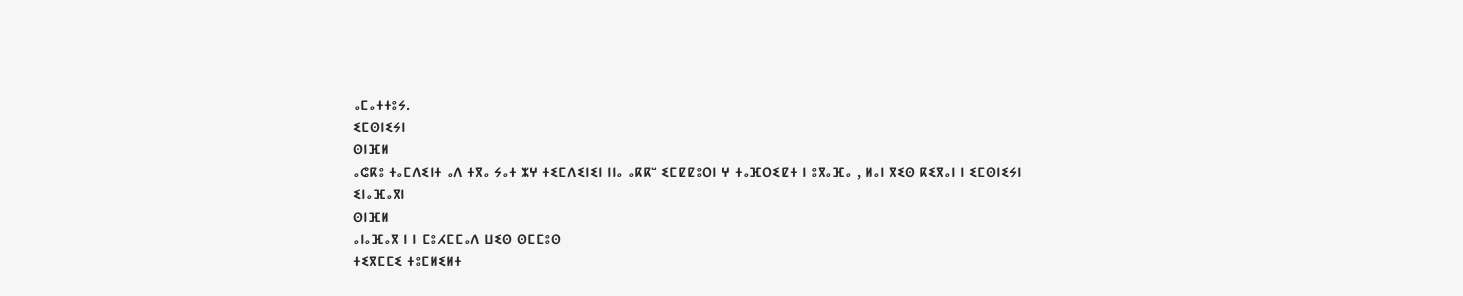ⴰⵎⴰⵜⵜⵓⵢ.
ⵉⵎⵙⵏⵉⵢⵏ
ⵙⵏⴼⵍ
ⴰⵛⴽⵓ ⵜⴰⵎⴷⵉⵏⵜ ⴰⴷ ⵜⴳⴰ ⵢⴰⵜ ⵣⵖ ⵜⵉⵎⴷⵉⵏⵉⵏ ⵏⵏⴰ ⴰⴽⴽⵯ ⵉⵎⵇⵇⵓⵔⵏ ⵖ ⵜⴰⴼⵔⵉⵇⵜ ⵏ ⵓⴳⴰⴼⴰ , ⵍⴰⵏ ⴳⵉⵙ ⴽⵉⴳⴰⵏ ⵏ ⵉⵎⵙⵏⵉⵢⵏ
ⵉⵏⴰⴼⴰⴳⵏ
ⵙⵏⴼⵍ
ⴰⵏⴰⴼⴰⴳ ⵏ ⵏ ⵎⵓⵃⵎⵎⴰⴷ ⵡⵉⵙ ⵙⵎⵎⵓⵙ
ⵜⵉⴳⵎⵎⵉ ⵜⵓⵎⵍⵉⵍⵜ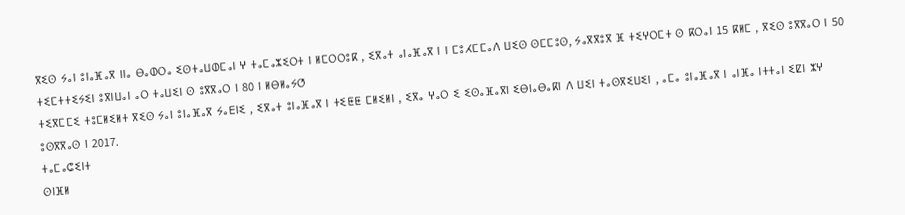ⴳⵉⵙ ⵢⴰⵏ ⵓⵏⴰⴼⴰⴳ ⵏⵏⴰ ⴱⴰⵀⵔⴰ ⵉⵙⵜⴰⵡⵀⵎⴰⵏ ⵖ ⵜⴰⵎⴰⵣⵉⵔⵜ ⵏ ⵍⵎⵔⵔⵓⴽ , ⵉⴳⴰⵜ ⴰⵏⴰⴼⴰⴳ ⵏ ⵏ ⵎⵓⵃⵎⵎⴰⴷ ⵡⵉⵙ ⵙⵎⵎⵓⵙ, ⵢⴰⴳⴳⵓⴳ ⴼ ⵜⵉⵖⵔⵎⵜ ⵙ ⴽⵔⴰⵏ 15 ⴽⵍⵎ , ⴳⵉⵙ ⵓⴳⴳⴰⵔ ⵏ 50 ⵜⵉⵎⵜⵜⵉⵢⵉⵏ ⵓⴳⵏⵡⴰⵏ ⴰⵔ ⵜⴰⵡⵉⵏ ⵙ ⵓⴳⴳⴰⵔ ⵏ 80 ⵏ ⵍⴱⵍⴰⵢⵚ
ⵜⵉⴳⵎⵎⵉ ⵜⵓⵎⵍⵉⵍⵜ ⴳⵉⵙ ⵢⴰⵏ ⵓⵏⴰⴼⴰⴳ ⵢⴰⴹⵏⵉ , ⵉⴳⴰⵜ ⵓⵏⴰⴼⴰⴳ ⵏ ⵜⵉⵟⵟ ⵎⵍⵉⵍⵏ , ⵉⴳⴰ ⵖⴰⵔ ⵉ ⵉⵙⴰⴼⴰⴳⵏ ⵉⴱⵏⴰⴱⴰⴽⵏ ⴷ ⵡⵉⵏ ⵜⴰⵙⴳⵉⵡⵉⵏ , ⴰⵎⴰ ⵓⵏⴰⴼⴰⴳ ⵏ ⴰⵏⴼⴰ ⵏⵜⵜⴰⵏ ⵉⵇⵏ ⵣⵖ ⵓⵙⴳⴳⴰⵙ ⵏ 2017.
ⵜⴰⵎⴰⵛⵉⵏⵜ
ⵙⵏⴼⵍ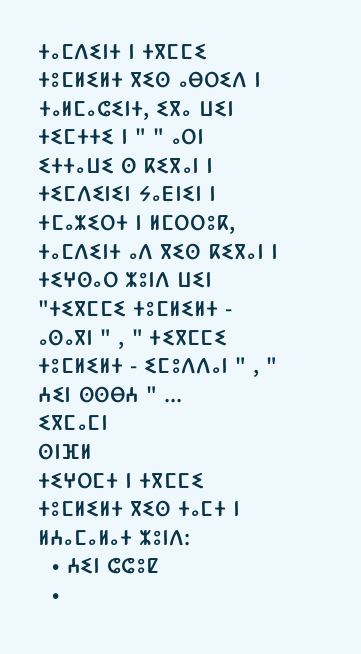ⵜⴰⵎⴷⵉⵏⵜ ⵏ ⵜⴳⵎⵎⵉ ⵜⵓⵎⵍⵉⵍⵜ ⴳⵉⵙ ⴰⴱⵔⵉⴷ ⵏ ⵜⴰⵍⵎⴰⵛⵉⵏⵜ, ⵉⴳⴰ ⵡⵉⵏ ⵜⵉⵎⵜⵜⵉ ⵏ " " ⴰⵔⵏ ⵉⵜⵜⴰⵡⵉ ⵙ ⴽⵉⴳⴰⵏ ⵏ ⵜⵉⵎⴷⵉⵏⵉⵏ ⵢⴰⴹⵏⵉⵏ ⵏ ⵜⵎⴰⵣⵉⵔⵜ ⵏ ⵍⵎⵔⵔⵓⴽ, ⵜⴰⵎⴷⵉⵏⵜ ⴰⴷ ⴳⵉⵙ ⴽⵉⴳⴰⵏ ⵏ ⵜⵉⵖⵙⴰⵔ ⵣⵓⵏⴷ ⵡⵉⵏ "ⵜⵉⴳⵎⵎⵉ ⵜⵓⵎⵍⵉⵍⵜ - ⴰⵙⴰⴳⵏ " , " ⵜⵉⴳⵎⵎⵉ ⵜⵓⵎⵍⵉⵍⵜ - ⵉⵎⵓⴷⴷⴰⵏ " , " ⵄⵉⵏ ⵙⵙⴱⵄ " ...
ⵉⴳⵎⴰⵎⵏ
ⵙⵏⴼⵍ
ⵜⵉⵖⵔⵎⵜ ⵏ ⵜⴳⵎⵎⵉ ⵜⵓⵎⵍⵉⵍⵜ ⴳⵉⵙ ⵜⴰⵎⵜ ⵏ ⵍⵄⴰⵎⴰⵍⴰⵜ ⵣⵓⵏⴷ:
  • ⵄⵉⵏ ⵛⵛⵓⵇ
  •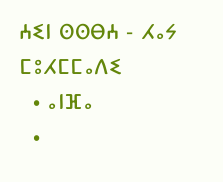ⵄⵉⵏ ⵙⵙⴱⵄ - ⵃⴰⵢ ⵎⵓⵃⵎⵎⴰⴷⵉ
  • ⴰⵏⴼⴰ
  •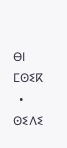ⴱⵏ ⵎⵙⵉⴽ
  • ⵙⵉⴷⵉ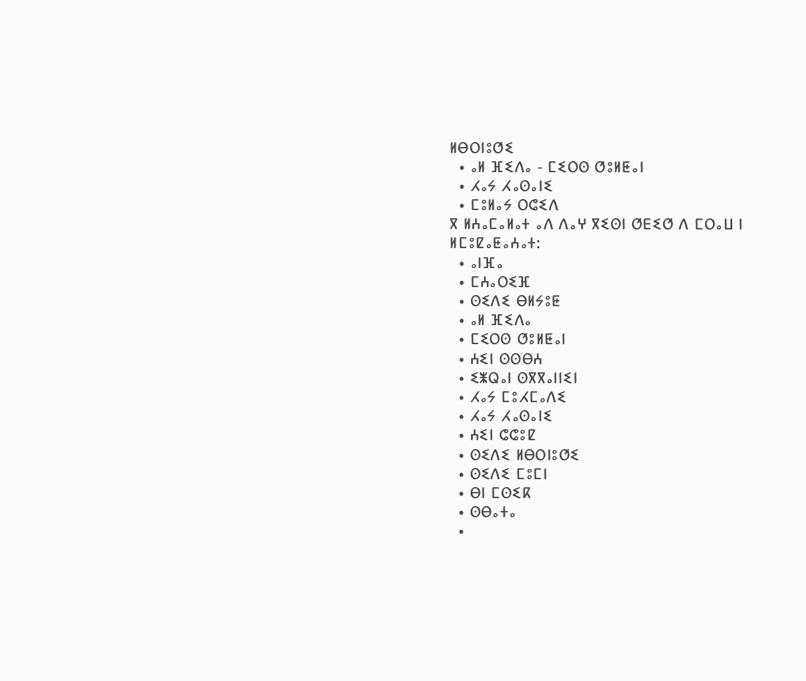ⵍⴱⵔⵏⵓⵚⵉ
  • ⴰⵍ ⴼⵉⴷⴰ - ⵎⵉⵔⵙ ⵚⵓⵍⵟⴰⵏ
  • ⵃⴰⵢ ⵃⴰⵙⴰⵏⵉ
  • ⵎⵓⵍⴰⵢ ⵔⵛⵉⴷ
ⴳ ⵍⵄⴰⵎⴰⵍⴰⵜ ⴰⴷ ⴷⴰⵖ ⴳⵉⵙⵏ ⵚⴹⵉⵚ ⴷ ⵎⵔⴰⵡ ⵏ ⵍⵎⵓⵇⴰⵟⴰⵄⴰⵜ:
  • ⴰⵏⴼⴰ
  • ⵎⵄⴰⵔⵉⴼ
  • ⵙⵉⴷⵉ ⴱⵍⵢⵓⵟ
  • ⴰⵍ ⴼⵉⴷⴰ
  • ⵎⵉⵔⵙ ⵚⵓⵍⵟⴰⵏ
  • ⵄⵉⵏ ⵙⵙⴱⵄ
  • ⵉⵥⵕⴰⵏ ⵙⴳⴳⴰⵏⵏⵉⵏ
  • ⵃⴰⵢ ⵎⵓⵃⵎⴰⴷⵉ
  • ⵃⴰⵢ ⵃⴰⵙⴰⵏⵉ
  • ⵄⵉⵏ ⵛⵛⵓⵇ
  • ⵙⵉⴷⵉ ⵍⴱⵔⵏⵓⵚⵉ
  • ⵙⵉⴷⵉ ⵎⵓⵎⵏ
  • ⴱⵏ ⵎⵙⵉⴽ
  • ⵙⴱⴰⵜⴰ
  •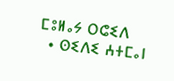ⵎⵓⵍⴰⵢ ⵔⵛⵉⴷ
  • ⵙⵉⴷⵉ ⵄⵜⵎⴰⵏ